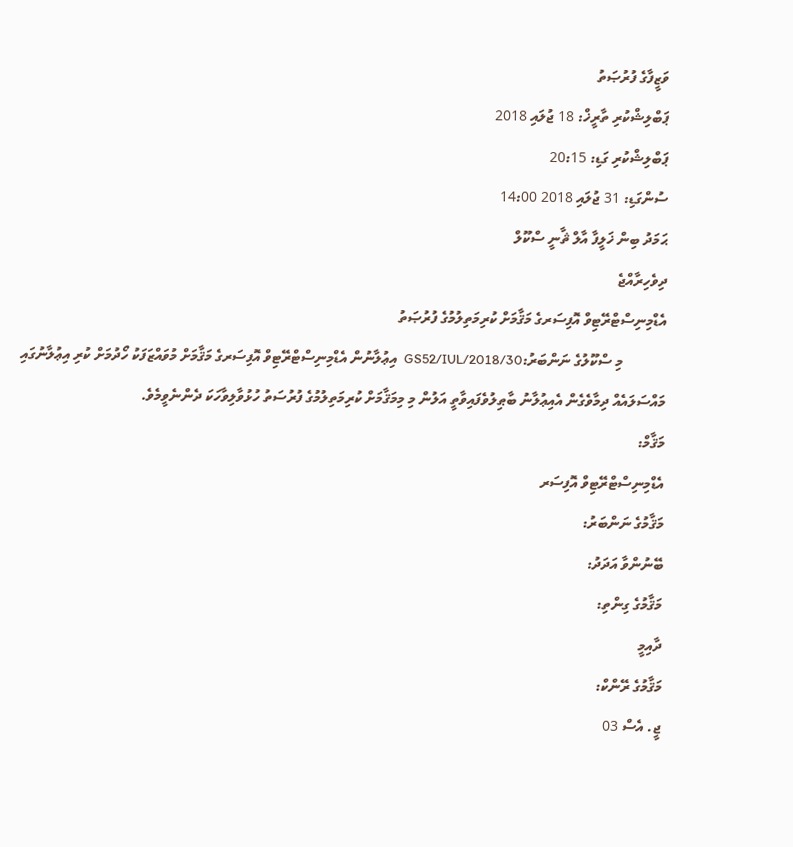ވަޒީފާގެ ފުރުޞަތު
ޕަބްލިޝްކުރި ތާރީޚް: 18 ޖުލައި 2018
ޕަބްލިޝްކުރި ގަޑި: 20:15
ސުންގަޑި: 31 ޖުލައި 2018 14:00
ޙަމަދު ބިން ޚަލީފާ އާލް ޘާނީ ސްކޫލް
ދިވެހިރާއްޖެ
އެޑްމިނިސްޓްރޭޓިވް އޮފިސަރގެ މަޤާމަށް ކުރިމަތިލުމުގެ ފުރުޞަތު
            މި ސްކޫލުގެ ނަންބަރު:GS52/IUL/2018/30  އިޢުލާނުން އެޑްމިނިސްޓްރޭޓިވް އޮފިސަރގެ މަޤާމަށް މުވައްޒަފަކު ހޯދުމަށް ކުރި އިޢުލާނުގައި މައްސަލައެއް ދިމާވެގެން އެއިޢުލާނު ބާޠިލުވެފައިވާތީ އަލުން މި މިމަޤާމަށް ކުރިމަތިލުމުގެ ފުރުސަތު ހުޅުވާލިވާހަކަ ދެންނެވީމެވެ.
މަޤާމް:
އެޑްމިނިސްޓްރޭޓިވް އޮފިސަރ
މަޤާމުގެ ނަންބަރު:
ބޭނުންވާ އަދަދު:
މަޤާމުގެ ގިންތި:
ދާއިމީ
މަޤާމުގެ ރޭންކް:
ޖީ. އެސް 03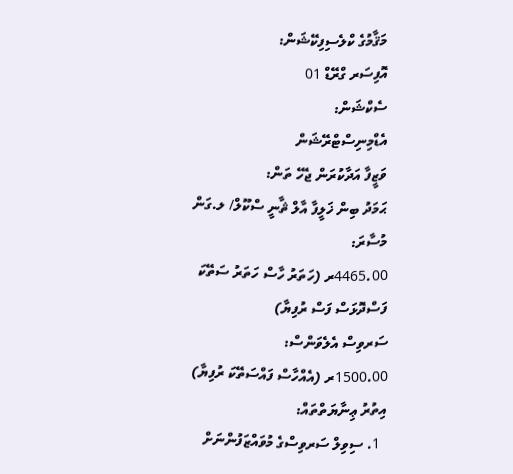މަޤާމުގެ ކްލެސިފިކޭޝަން:
އޮފިސަރ ގްރޭޑް 01
ސެކްޝަން:
އެޑްމިނިސްޓްރޭޝަން
ވަޒީފާ އަދާކުރަން ޖެހޭ ތަން:
ޙަމަދު ބިން ޚަލީފާ އާލް ޘާނީ ސްކޫލް/ ލ.ގަން
މުސާރަ:
4465.00ރ (ހަތަރު ހާސް ހަތަރު ސަތޭކަ ފަސްދޮޅަސް ފަސް ރުފިޔާ)
ސަރވިސް އެލެވަންސް:
1500.00ރ (އެއްހާސް ފައްސަތޭކަ ރުފިޔާ)
އިތުރު ޢިނާޔަތްތައް:
  1. ސިވިލް ސަރވިސްގެ މުވައްޒަފުންނަށް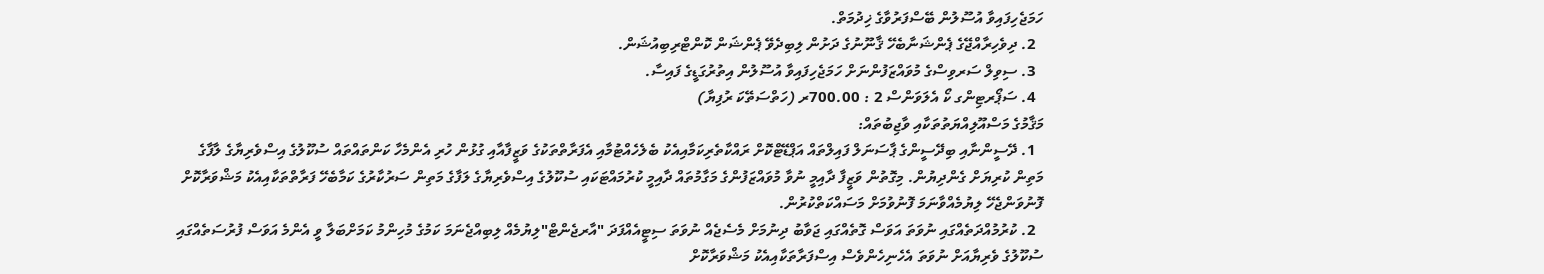ހަމަޖެހިފައިވާ އުސޫލުން ބޭސްފަރުވާގެ ޚިދުމަތް.
  2. ދިވެހިރާއްޖޭގެ ޕެންޝަނާބެހޭ ޤާނޫނުގެ ދަށުން ލިބިދެވޭ ޕެންޝަން ކޮންޓްރިބިއުޝަން.
  3. ސިވިލް ސަރވިސްގެ މުވައްޒަފުންނަށް ހަމަޖެހިފައިވާ އުސޫލުން އިތުރުގަޑީގެ ފައިސާ.
  4. ސަޕޯރޓިންގ ކޯ އެލަވަންސް 2 : 700.00ރ (ހަތްސަތޭކަ ރުފިޔާ)
މަޤާމުގެ މަސްއޫލިއްޔަތުތަކާއި ވާޖިބުތައް:
  1. ދޭސީންނާއި ބިދޭސީންގެ ޕާސަނަލް ފައިލްތައް އަޕްޑޭޓްކޮށް ރައްކާތެރިކަމާއިއެކު ބެލެހެއްޓުމާއި އެފަރާތްތަކުގެ ވަޒީފާއާއި ގުޅުން ހުރި އެންމެހާ ކަންތައްތައް ސުކޫލުގެ އިސްވެރިޔާގެ ލާފާގެ މަތިން ކުރިޔަށް ގެންދިޔުން. މިގޮތުން ވަޒީފާ ދާއިމީ ނުވާ މުވައްޒަފުންގެ މަގާމުތައް ދާއިމީ ކުރުމައްޓަކައި ސުކޫލުގެ އިސްވެރިޔާގެ ލަފާގެ މަތިން ސަރުކާރުގެ ކަމާބެހޭ ފަރާތްތަކާއިއެކު މަޝްވަރާކޮށް ފޮނުވަންޖެހޭ ލިޔުމެއްވާނަމަ ފޮނުވުމަށް މަސައްކަތްކުރުން.
  2. ކުރުމުއްދަތެއްގައި ނުވަތަ އަވަސް ގޮތެއްގައި ޖަވާބު ދިނުމަށް މެސެޖެއް ނުވަތަ ސިޓީއެއްފަދަ "އާރޖެންޓް"ލިޔުމެއް ލިބިއްޖެނަމަ ކަމުގެ މުހިންމު ކަމަށްބަލާ ވީ އެންމެ އަވަސް ފުރުސަތެއްގައި ސުކޫލުގެ ވެރިޔާއަށް ނުވަތަ އެހެނިހެންވެސް އިސްފަރާތަކާއިއެކު މަޝްވަރާކޮށް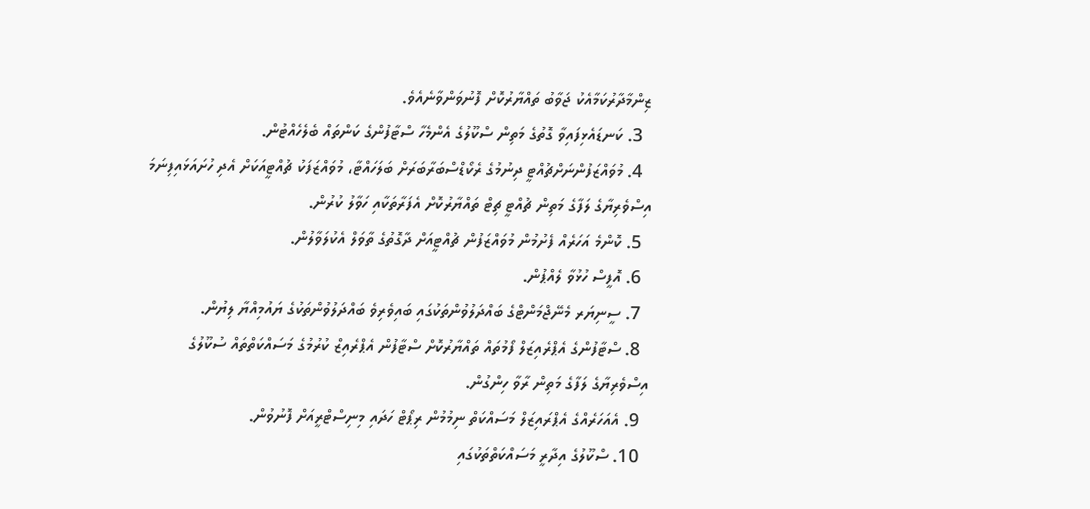ޒިންމާދާރުކަމާއެކު ޖަވާބު ތައްޔާރުކޮށް ފޮނުވަންވާނެއެވެ.
  3. ކަނޑައެޅިފައިވާ ގޮތުގެ މަތިން ސްކޫލުގެ އެންމެހާ ސްޓާފުންގެ ކަންތައް ބެލެހެއްޓުން.
  4. މުވައްޒަފުންނަށްޗުއްޓީ ދިނުމުގެ ރެކޯޑްސްބަރާބަރަށް ބަލަހައްޓާ، މުވައްޒަފަކު ޗުއްޓީއަކަށް އެދި ހުށައަޅައިފިނަމަ އިސްވެރިޔާގެ ލަފާގެ މަތިން ޗުއްޓީ ޗިޓް ތައްޔާރުކޮށް އެފަރާތަކާއި ހަވާލު ކުރުން.
  5. ކޮންމެ އަހަރެއް ފެށުމުން މުވައްޒަފުން ޗުއްޓީއަށް ދާގޮތުގެ ތާވަލް އެކުލަވާލުން.
  6. އޮފީސް ހުޅުވާ ލެއްޕުން.
  7. ސީނިޔަރ މެނޭޖްމަންޓްގެ ބައްދަލުވުންތަކުގައި ބައިވެރިވެ ބައްދަލުވުންތަކުގެ ޔައުމިއްޔާ ލިޔުން.
  8. ސްޓާފުންގެ އެޕްރެއިޒަލް ފޯމުތައް ތައްޔާރުކޮށް ސްޓާފުން އެޕްރެއިޒް ކުރުމުގެ މަސައްކަތްތައް ސުކޫލުގެ އިސްވެރިޔާގެ ލަފާގެ މަތިން ރާވާ ހިންގުން.
  9. އެއަހަރެއްގެ އެޕްރައިޒަލް މަސައްކަތް ނިމުމުން ރިޕޯޓް ހަދައި މިނިސްޓްރީއަށް ފޮނުވުން.
  10. ސްކޫލުގެ އިދާރީ މަސައްކަތްތަކުގައި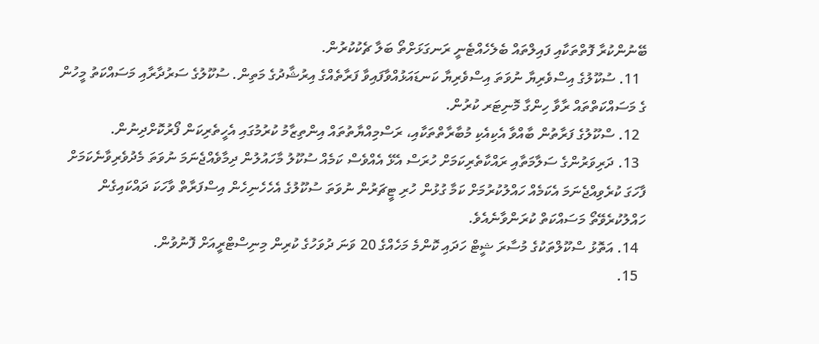ބޭނުންކުރާ ފޮތްތަކާއި ފައިލްތައް ބެލެހެއްޓެނީ ރަނގަޅަށްތޯ ބަލާ ޗެކުކުރުން.
  11. ސުކޫލުގެ އިސްވެރިޔާ ނުވަތަ އިސްވެރިޔާ ކަނޑައަޅުއްވާފައިވާ ފަރާތެއްގެ އިރުޝާދުގެ މަތިން. ސުކޫލުގެ ސަރުދާރާއި މަސައްކަތު މީހުން ގެ މަސައްކަތްތައް ރާވާ ހިންގާ މޮނިޓަރ ކުރުން.
  12. ސްކޫލުގެ ފަރާތުން ބާއްވާ އެކިއެކި މުބާރާތްތަކާއި، ރަސްމިއްޔާތުތައް އިންތިޒާމު ކުރުމުގައި އެހީތެރިކަން ފޯރުކޮށްދިނުން.
  13. ދަރިވަރުންގެ ސަލާމަތާއި ރައްކާތެރިކަމަށް ހުރަސް އެޅޭ އެއްވެސް ކަމެއް ސުކޫލު މާހައުލުން ދިމާވެއްޖެނަމަ ނުވަތަ މެދުވެރިވާނެކަމަށް ފާހަގަ ކުރެވިއްޖެނަމަ އެކަމެއް ހައްލުކުރުމަށް ކަމާ ގުޅުން ހުރި ޓީޗަރުން ނުވަތަ ސުކޫލުގެ އެހެހެނިހެން އިސްފަރާތް ވާހަކަ ދައްކައިގެން ހައްލުކުރެވޭތޯ މަސައްކަތް ކުރަންވާނެއެވެ.
  14. އަތޮޅު ސްކޫލްތަކުގެ މުސާރަ ޝީޓް ހަދައި ކޮންމެ މަހެއްގެ 20 ވަނަ ދުވަހުގެ ކުރިން މިނިސްޓްރީއަށް ފޮނުވުން.
  15.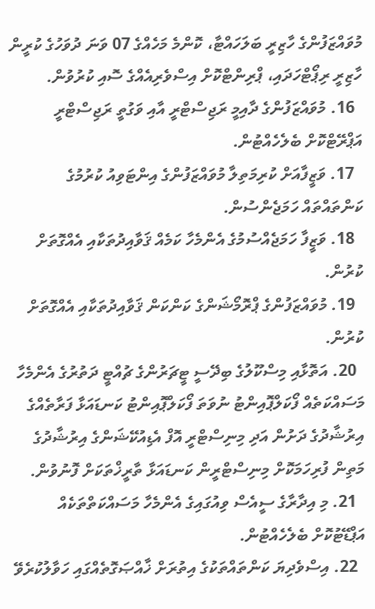މުވައްޒަފުންގެ ހާޒިރީ ބަލަހައްޓާ، ކޮންމެ މަހެއްގެ 07 ވަނަ ދުވަހުގެ ކުރީން ހާޒިރީ ރިޕޯޓްހަދައި، ޕްރިންޓްކޮށް އިސްވެރިއެއްގެ ސޮއި ކުރުވުން.
  16. މުވައްޒަފުންގެ ދާއިމީ ރަޖިސްޓްރީ އާއި ވަގުތީ ރަޖިސްޓްރީ އަޕްރޭޓްކޮށް ބެލެހެއްޓުން.
  17. ވަޒީފާއަށް ކުރިމަތިލާ މުވައްޒަފުންގެ އިންޓަވިއު ކުރުމުގެ ކަންތައްތައް ހަމަޖެންސުން.
  18. ވަޒީފާ ހަމަޖެއްސުމުގެ އެންމެހާ ކަމެއް ޤަވާއިދުތަކާއި އެއްގޮތަށް ކުރުން.
  19. މުވައްޒަފުންގެ ޕްރޮމޯޝަންގެ ކަންކަން ޤަވާއިދުތަކާއި އެއްގޮތަށް ކުރުން.
  20. އަތޮޅާއި މިސްކޫލުގެ ބިދޭސީ ޓީޗަރުންގެ ޗުއްޓީ ދަތުރުގެ އެންމެހާ މަސައްކަތެއް ފޯކަލްޕޮއިންޓު ނުވަތަ ފޯކަލްޕޮއިންޓު ކަނޑައަޅާ ފަރާތެއްގެ އިރުޝާދުގެ ދަށުން އަދި މިނިސްޓްރީ އޮފް އެޑިއުކޭޝަންގެ އިރުޝާދުގެ މަތިން ފުރިހަމަކޮށް މިނިސްޓްރީން ކަނޑައަޅާ ތާރީޚްތަކަށް ފޮނުވުން.
  21. މި އިދާރާގެ ސީއެސް ވިއުގައިގެ އެންމެހާ މަސައްކަތްތަކެއް އަޕްޑޭޓުކޮށް ބެލެހެއްޓުން.
  22. އިސްވެދިޔަ ކަންތައްތަކުގެ އިތުރަށް ޚާއްޞަގޮތެއްގައި ހަވާލުކުރެވޭ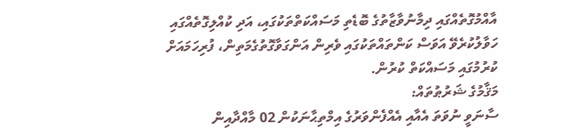އާއްމުގޮތެއްގައި ދިމާނުވާޒާތުގެ ބޮޑެތި މަސައްކަތްތަކުގައި، އަދި ކުއްލިގޮތެއްގައި ހަވާލުކުރެވޭ އަވަސް ކަންތައްތަކުގައި ވެރިން އަންގަވާގޮތުގެމަތިން، ފުރިހަމައަށް ކުރުމުގައި މަސައްކަތް ކުރުން.
މަޤާމުގެ ޝަރުޠުތައް:
ސާނަވީ ނުވަތަ އެއާއި އެއްފެންވަރުގެ އިމްތިޙާނަކުން 02 މާއްދާއިން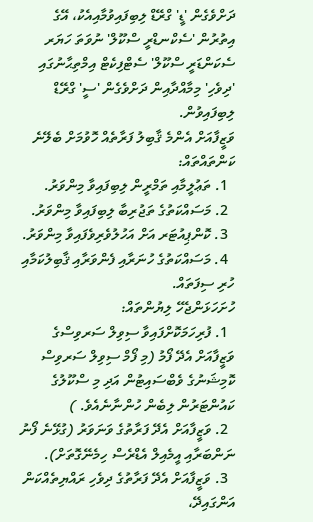ދަށްވެގެން 'ޑީ' ގްރޭޑް ލިބިފައިވުމާއިއެކު، އޭގެ އިތުރުން 'ސެކްނޑްރީ ސްކޫލް' ނުވަތަ ހަޔަރ ސެކަންޑަރީ ސްކޫލް' ސެޓްފިކެޓް އިމްތިޙާނުގައި 'ދިވެހި' މިމާއްދާއިން ދަށްވެގެން 'ސީ' ގްރޭޑް ލިބިފައިވުން.
ވަޒީފާއަށް އެންމެ ޤާބިލު ފަރާތެއް ހޮވުމަށް ބެލޭނެ ކަންތައްތައް:
  1. ތަޢުލީމާއި ތަމްރީން ލިބިފައިވާ މިންވަރު.
  2. މަސައްކަތުގެ ތަޖުރިބާ ލިބިފައިވާ މިންވަރު.
  3. ކޮންޕިއުޓަރ އަށް އަހުލުވެރިވެފައިވާ މިންވަރު.
  4. މަސައްކަތުގެ ހުނަރާއި ފެންވަރާއި ޤާބިލުކަމާއި ހުރި ސިފަތައް.
ހުށަހަޅަންޖެހޭ ލިޔުންތައް:
  1. ފުރިހަމަކޮށްފައިވާ ސިވިލް ސަރވިސްގެ ވަޒީފާއަށް އެދޭ ފޯމު (މި ފޯމް ސިވިލް ސަރވިސް ކޮމިޝަނުގެ ވެބްސައިޓުން އަދި މި ސްކޫލުގެ ކައުންޓަރުން ލިބެން ހުންނާނެއެވެ. )
  2. ވަޒީފާއަށް އެދޭ ފަރާތުގެ ވަނަވަރު (ގުޅޭނެ ފޯނު ނަންބަރާއި އީމެއިލް އެޑްރެސް ހިމެނޭގޮތަށް).
  3. ވަޒީފާއަށް އެދޭ ފަރާތުގެ ދިވެހި ރައްޔިތެއްކަން އަންގައިދޭ،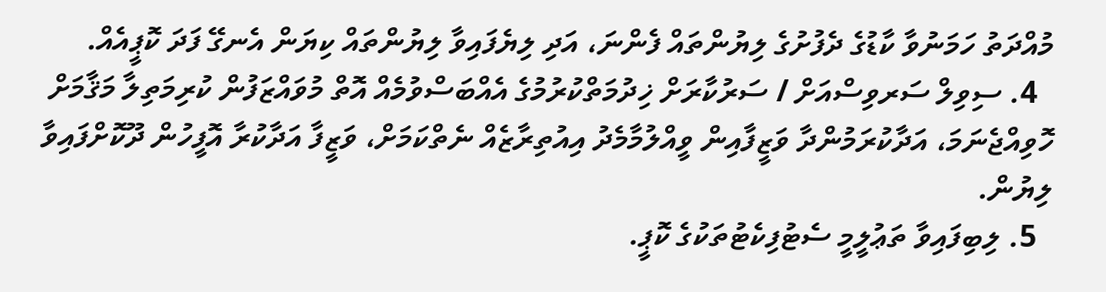މުއްދަތު ހަމަނުވާ ކާޑުގެ ދެފުށުގެ ލިޔުންތައް ފެންނަ، އަދި ލިޔެފައިވާ ލިޔުންތައް ކިޔަން އެނގޭ ފަދަ ކޮޕީއެއް.
  4. ސިވިލް ސަރވިސްއަށް / ސަރުކާރަށް ޚިދުމަތްކުރުމުގެ އެއްބަސްވުމެއް އޮތް މުވައްޒަފުން ކުރިމަތިލާ މަޤާމަށް ހޮވިއްޖެނަމަ، އަދާކުރަމުންދާ ވަޒީފާއިން ވީއްލުމާމެދު އިއުތިރާޒެއް ނެތްކަމަށް، ވަޒީފާ އަދާކުރާ އޮފީހުން ދޫކޮށްފައިވާ ލިޔުން.
  5. ލިބިފައިވާ ތަޢުލީމީ ސެޓުފިކެޓުތަކުގެ ކޮޕީ.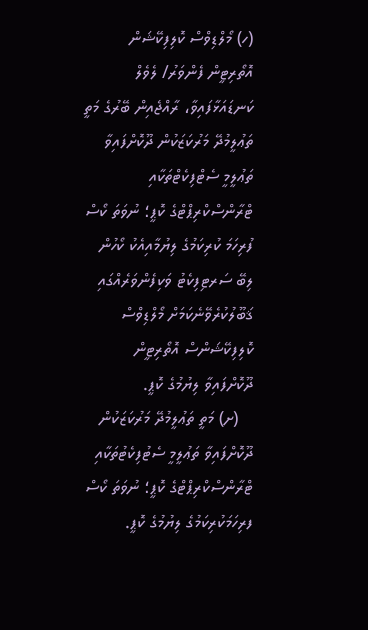(ހ) މޯލްޑިވްސް ކޮލިފިކޭޝަން އޮތޯރިޓީން ފެންވަރު/ ލެވެލް ކަނޑައަޅާފައިވާ، ރާއްޖެއިން ބޭރުގެ މަތީ ތަޢުލީމުދޭ މަރުކަޒަކުން ދޫކޮށްފައިވާ ތަޢުލީމީ ސެޓްފިކެޓްތަކާއި ޓްރާންސްކްރިޕްޓްގެ ކޮޕީ؛ ނުވަތަ ކޯސް ފުރިހަމަ ކުރިކަމުގެ ލިޔުމާއިއެކު ކޯހުން ލިބޭ ސަރޓިފިކެޓު ވަކިފެންވަރެއްގައި ޤަބޫލުކުރެވޭނެކަމަށް މޯލްޑިވްސް ކޮލިފިކޭޝަންސް އޮތޯރިޓީން ދޫކޮށްފައިވާ ލިޔުމުގެ ކޮޕީ.
   (ށ) މަތީ ތަޢުލީމުދޭ މަރުކަޒަކުން ދޫކޮށްފައިވާ ތަޢުލީމީ ސެޓުފިކެޓުތަކާއި ޓްރާންސްކްރިޕްޓްގެ ކޮޕީ؛ ނުވަތަ ކޯސް ފރިހަމަކުރިކަމުގެ ލިޔުމުގެ ކޮޕީ.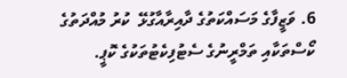6. ވަޒީފާގެ މަސައްކަތުގެ ދާއިރާއާގުޅޭ  ކުރު މުއްދަތުގެ ކޯސްތަކާއި ތަމްރީނުގެ ސެޓުފިކެޓުތަކުގެ ކޮޕީ.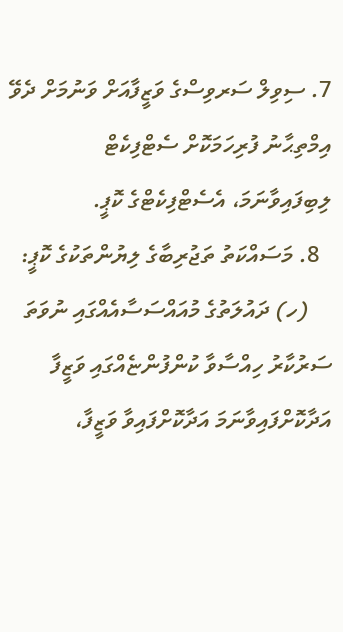7. ސިވިލް ސަރވިސްގެ ވަޒީފާއަށް ވަނުމަށް ދެވޭ އިމްތިޙާނު ފުރިހަމަކޮށް ސެޓްފިކެޓް ލިބިފައިވާނަމަ، އެސެޓްފިކެޓްގެ ކޮޕީ.
  8. މަސައްކަތު ތަޖުރިބާގެ ލިޔުންތަކުގެ ކޮޕީ:
    (ހ) ދައުލަތުގެ މުއައްސަސާއެއްގައި ނުވަތަ ސަރުކާރު ހިއްސާވާ ކުންފުންޏެއްގައި ވަޒީފާ އަދާކޮށްފައިވާނަމަ އަދާކޮށްފައިވާ ވަޒީފާ،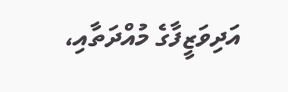އަދިވަޒީފާގެ މުއްދަތާއި،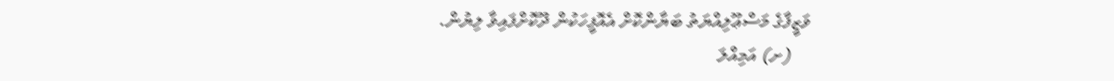ވަޒީފާގެ މަސްޢޫލިއްޔަތު ބަޔާންކޮށް އެއޮފީހަކުން ދޫކޮށްފައިވާ ލިޔުން.
    (ށ) އަމިއްލަ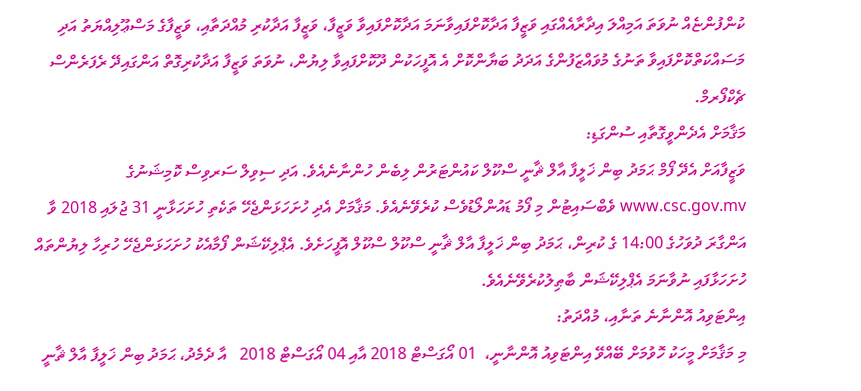ކުންފުންޏެއް ނުވަތަ އަމިއްލަ އިދާރާއެއްގައި ވަޒީފާ އަދާކޮށްފައިވާނަމަ އަދާކޮށްފައިވާ ވަޒީފާ، ވަޒީފާ އަދާކުރި މުއްދަތާއި، ވަޒީފާގެ މަސްޢޫލިއްޔަތު އަދި މަސައްކަތްކޮށްފައިވާ ތަނުގެ މުވައްޒަފުންގެ އަދަދު ބަޔާންކޮށް އެ އޮފީހަކުން ދޫކޮށްފައިވާ ލިޔުން، ނުވަތަ ވަޒީފާ އަދާކުރިގޮތް އަންގައިދޭ ރެފަރެންސް ޗެކްފޯރމް.
މަޤާމަށް އެދެންވީގޮތާއި ސުންގަޑި:
ވަޒީފާއަށް އެދޭ ފޯމް ޙަމަދު ބިން ޚަލީފާ އާލް ޘާނީ ސްކޫލް ކައުންޓަރުން ލިބެން ހުންނާނެއެވެ. އަދި ސިވިލް ސަރވިސް ކޮމިޝަނުގެ www.csc.gov.mv ވެބްސައިޓުން މި ފޯމު ޑައުންލޯޑުވެސް ކުރެވޭނެއެވެ. މަޤާމަށް އެދި ހުށަހަޅަންޖެހޭ ތަކެތި ހުށަހަޅާނީ 31 ޖުލައި 2018 ވާ އަންގާރަ ދުވަހުގެ 14:00 ގެ ކުރިން، ޙަމަދު ބިން ޚަލީފާ އާލް ޘާނީ ސްކޫލް ސްކޫލް އޮފީހަށެވެ. އެޕްލިކޭޝަން ފޯމާއެކު ހުށަހަޅަންޖެހޭ ހުރިހާ ލިޔުންތައް ހުށަހަޅާފައި ނުވާނަމަ އެޕްލިކޭޝަން ބާޠިލުކުރެވޭނެއެވެ.
އިންޓަވިއު އޮންނާނެ ތަނާއި، މުއްދަތު:
މި މަޤާމަށް މީހަކު ހޮވުމަށް ބޭއްވޭ އިންޓަވިއު އޮންނާނީ،  01 އޯގަސްޓް 2018 އާއި 04 އޯގަސްޓް 2018   އާ ދެމެދު، ޙަމަދު ބިން ޚަލީފާ އާލް ޘާނީ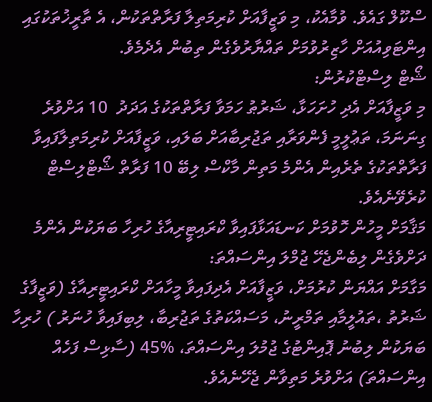ސްކޫލް ގައެވެ. ވުމާއެކު، މި ވަޒީފާއަށް ކުރިމަތިލާ ފަރާތްތަކުން، އެ ތާރީޚުތަކުގައި އިންޓަވިއުއަށް ހާޒިރުވުމަށް ތައްޔާރުވެގެން ތިބުން އެދެމެވެ.
ޝޯޓް ލިސްޓްކުރުން:
މި ވަޒީފާއަށް އެދި ހުށަހަޅާ، ޝަރުޠު ހަމަވާ ފަރާތްތަކުގެ އަދަދު  10 އަށްވުރެ ގިނަނަމަ، ތަޢުލީމީ ފެންވަރާއި ތަޖުރިބާއަށް ބަލައި، ވަޒީފާއަށް ކުރިމަތިލާފައިވާ ފަރާތްތަކުގެ ތެރެއިން އެންމެ މަތިން މާކްސް ލިބޭ 10 ފަރާތް ޝޯޓްލިސްޓް ކުރެވޭނެއެވެ.
މަޤާމަށް މީހުން ހޮވުމަށް ކަނޑައަޅާފައިވާ ކްރައިޓީރިއާގެ ހުރިހާ ބަޔަކުން އެންމެ ދަށްވެގެން ލިބެންޖެހޭ ޖުމްލަ އިންސައްތަ:
މަގާމަށް އައްޔަން ކުރުމަށް، ވަޒީފާއަށް އެދިފައިވާ މީހާއަށް ކްރައިޓީރިއާގެ (ވަޒީފާގެ ޝަރުތު ،ތައުލީމާއި ތަމްރީނު، މަސައްކަތުގެ ތަޖުރިބާ، ލިބިފައިވާ ހުނަރު ) ހުރިހާ ބަޔަކުން ލިބުނު ޕޮއިންޓުގެ ޖުމުލަ އިންސައްތަ، %45 (ސާޅިސް ފަހެއް އިންސައްތަ) އަށްވުރެ މަތިވާން ޖެހޭނެއެވެ.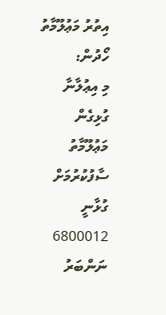އިތުރު މަޢުލޫމާތު ހޯދުން:
މި އިޢުލާނާ ގުޅިގެން މަޢުލޫމާތު ސާފުކުރުމަށް ގުޅާނީ 6800012 ނަންބަރު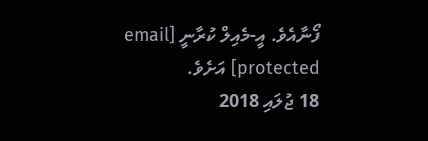ފޯނާއެވެ. އީ-މެއިލް ކުރާނީ [email protected] އަށެވެ.
18 ޖުލައި 2018